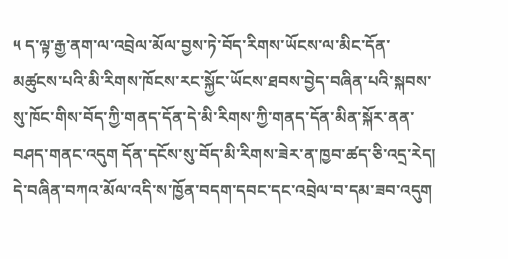༥ ད་ལྟ་རྒྱ་ནག་ལ་འབྲེལ་མོལ་བྱས་ཏེ་བོད་རིགས་ཡོངས་ལ་མིང་དོན་མཚུངས་པའི་མི་རིགས་ཁོངས་རང་སྐྱོང་ཡོངས་ཐབས་བྱེད་བཞིན་པའི་སྐབས་སུ་ཁོང་གིས་བོད་ཀྱི་གནད་དོན་དེ་མི་རིགས་ཀྱི་གནད་དོན་མིན་སྐོར་ནན་བཤད་གནང་འདུག དོན་དངོས་སུ་བོད་མི་རིགས་ཟེར་ན་ཁྱབ་ཚད་ཅི་འདྲ་རེད། དེ་བཞིན་བཀའ་མོལ་འདི་ས་ཁྱོན་བདག་དབང་དང་འབྲེལ་བ་དམ་ཟབ་འདུག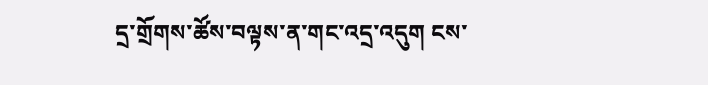དྲ་གྲོགས་ཚོས་བལྟས་ན་གང་འདྲ་འདུག ངས་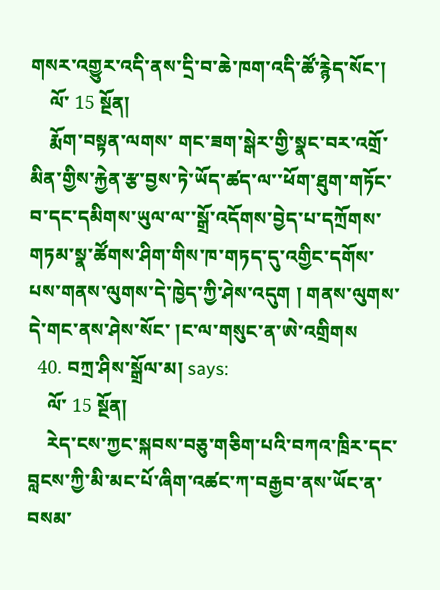གསར་འགྱུར་འདི་ནས་དྲི་བ་ཆེ་ཁག་འདི་ཚོ་རྙེད་སོང་།
    ལོ་ 15 སྔོན།
    རྨོག་བསྟན་ལགས་ གང་ཟག་སྒེར་གྱི་སྣང་བར་འགྲོ་མིན་གྱིས་རྐྱེན་རྩ་བྱས་ཏེ་ཡོད་ཚད་ལ་་ཕོག་ཐུག་གཏོང་བ་དང་དམིགས་ཡུལ་ལ་་སྒྲོ་འདོགས་བྱེད་པ་དཀྲོགས་གཏམ་སྣ་ཚོགས་ཤིག་གིས་ཁ་གཏད་དུ་འགྱིང་དགོས་པས་གནས་ལུགས་དེ་ཁྱེད་ཀྱི་ཤེས་འདུག ། གནས་ལུགས་དེ་གང་ནས་ཤེས་སོང་ །ང་ལ་གསུང་ན་ཨེ་འགྲིགས
  40. བཀྲ་ཤིས་སྒྲོལ་མ། says:
    ལོ་ 15 སྔོན།
    རེད་ངས་ཀྱང་སྐབས་བཅུ་གཅིག་པའི་བཀའ་ཁྲིར་དང་བླངས་ཀྱི་མི་མང་པོ་ཞིག་འཚང་ཀ་བརྒྱབ་ནས་ཡོང་ན་བསམ་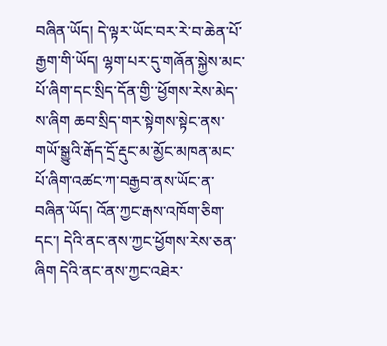བཞིན་ཡོད། དེ་ལྟར་ཡོང་བར་རེ་བ་ཆེན་པོ་རྒྱག་གི་ཡོད། ལྷག་པར་དུ་གཞོན་སྐྱེས་མང་པོ་ཞིག་དང་སྲིད་དོན་གྱི་་ཕྱོགས་རེས་མེད་ས་ཞིག ཆབ་སྲིད་གར་སྟེགས་སྟེང་ནས་གཡོ་སྒྱུའི་རྒོད་དྲོ་རྡུང་མ་མྱོང་མཁན་མང་པོ་ཞིག་འཚང་ཀ་བརྒྱབ་ནས་ཡོང་ན་བཞིན་ཡོད། འོན་ཀྱང་རྒས་འཁོག་ཅིག་དང་། དེའི་ནང་ནས་ཀྱང་ཕྱོགས་རེས་ཅན་ཞིག དེའི་ནང་ནས་ཀྱང་འཐེར་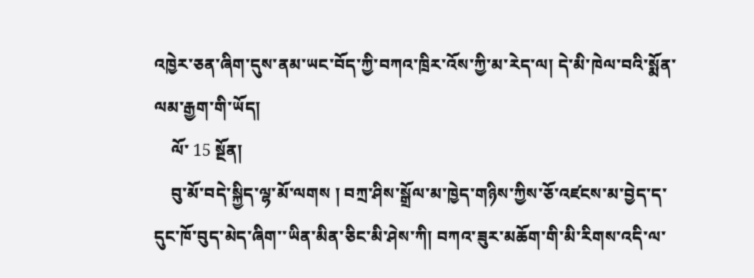འཁྱེར་ཅན་ཞིག་དུས་ནམ་ཡང་བོད་ཀྱི་བཀའ་ཁྲིར་འོས་ཀྱི་མ་རེད་ལ། དེ་མི་ཁེལ་བའི་སྨོན་ལམ་རྒྱག་གི་ཡོད།
    ལོ་ 15 སྔོན།
    བུ་མོ་བདེ་སྐྱིད་ལྷ་མོ་ལགས ། བཀྲ་ཤིས་སྒྲོལ་མ་ཁྱེད་གཉིས་ཀྱིས་ཅོ་འཛངས་མ་བྱེད་ད་དུང་ཁོ་བུད་མེད་ཞིག་་ཡིན་མིན་ཅིང་མི་ཤེས་ཀི། བཀའ་ཟུར་མཆོག་གི་མི་རིགས་འདི་ལ་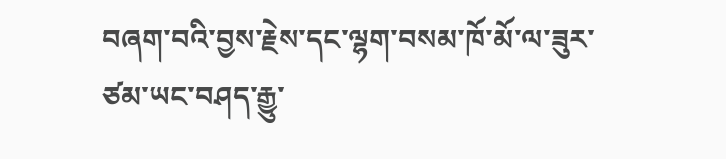བཞག་བའི་བྱས་རྗེས་དང་ལྷག་བསམ་ཁོ་མོ་ལ་ཟུར་ཙམ་ཡང་བཤད་རྒྱུ་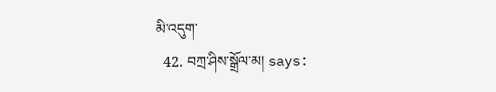མི་འདུག་
  42. བཀྲ་ཤིས་སྒྲོལ་མ། says: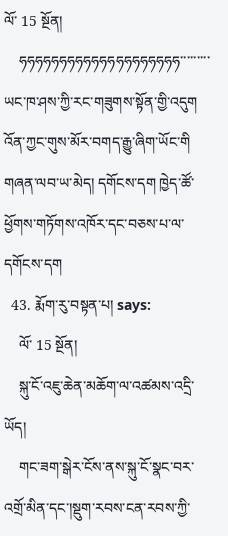ལོ་ 15 སྔོན།
    ཧཧཧཧཧཧཧཧཧཧཧཧཧཧཧཧཧཧཧཧ་་་་་་་་་ཡང་ཁ་ཤས་ཀྱི་རང་གཟུགས་སྟོན་གྱི་འདུག འོན་ཀྱང་གུས་མོར་བགད་རྒྱུ་ཞིག་ཡོང་གི གཞན་ལབ་ཡ་མེད། དགོངས་དག ཁྱེད་ཚོ་ཕྱོགས་གཏོགས་འཁོར་དང་བཅས་པ་ལ་དགོངས་དག
  43. རྨོག་རུ་བསྟན་པ། says:
    ལོ་ 15 སྔོན།
    སྐུ་ངོ་འཇུ་ཆེན་མཆོག་ལ་འཚམས་འདྲི་ཡོད།
    གང་ཟག་སྒེར་ངོས་ནས་སྐུ་ངོ་སྣང་བར་འགྲོ་མིན་དང་།སྡུག་རབས་ངན་རབས་ཀྱི་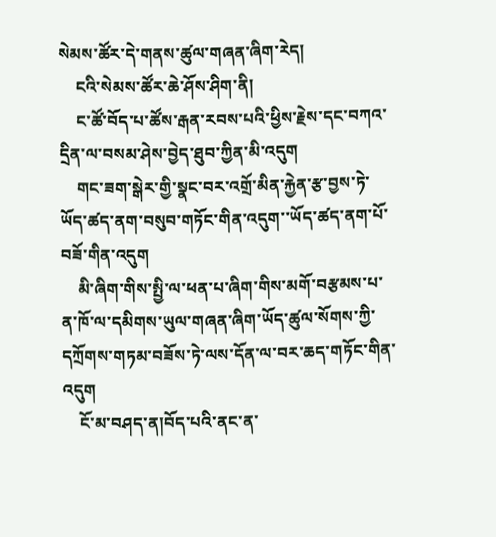སེམས་ཚོར་དེ་གནས་ཚུལ་གཞན་ཞིག་རེད།
    ངའི་སེམས་ཚོར་ཆེ་ཤོས་ཤིག་ནི།
    ང་ཚོ་བོད་པ་ཚོས་རྒན་རབས་པའི་ཕྱིས་རྗེས་དང་བཀའ་དྲིན་ལ་བསམ་ཤེས་བྱེད་ཐུབ་ཀྱིན་མི་འདུག
    གང་ཟག་སྒེར་གྱི་སྣང་བར་འགྲོ་མིན་རྐྱེན་རྩ་བྱས་ཏེ་ཡོད་ཚད་ནག་བསུབ་གཏོང་གིན་འདུག་་ཡོད་ཚད་ནག་པོ་བཟོ་གིན་འདུག
    མི་ཞིག་གིས་སྤྱི་ལ་ཕན་པ་ཞིག་གིས་མགོ་བརྩམས་པ་ན་ཁོ་ལ་དམིགས་ཡུལ་གཞན་ཞིག་ཡོད་ཚུལ་སོགས་ཀྱི་དཀྲོགས་གཏམ་བཟོས་ཏེ་ལས་དོན་ལ་བར་ཆད་གཏོང་གིན་འདུག
    ངོ་མ་བཤད་ན།བོད་པའི་ནང་ན་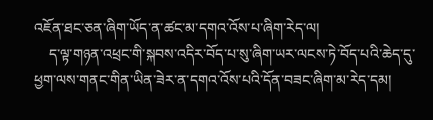འཇོན་ཐང་ཅན་ཞིག་ཡོད་ན་ཚང་མ་དགའ་འོས་པ་ཞིག་རེད་ལ།
    ད་ལྟ་གཉན་འཕྲང་གི་སྐབས་འདིར་བོད་པ་སུ་ཞིག་ཡར་ལངས་ཏེ་བོད་པའི་ཆེད་དུ་ཕྱག་ལས་གནང་གིན་ཡིན་ཟེར་ན་དགའ་འོས་པའི་དོན་བཟང་ཞིག་མ་རེད་དམ།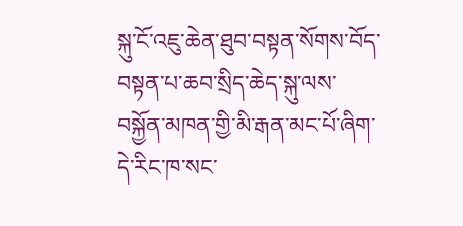སྐུ་ངོ་འཇུ་ཆེན་ཐུབ་བསྟན་སོགས་བོད་བསྟན་པ་ཆབ་སྲིད་ཆེད་སྐུ་ལས་བསྐྱོན་མཁན་གྱི་མི་རྒན་མང་པོ་ཞིག་དེ་རིང་ཁ་སང་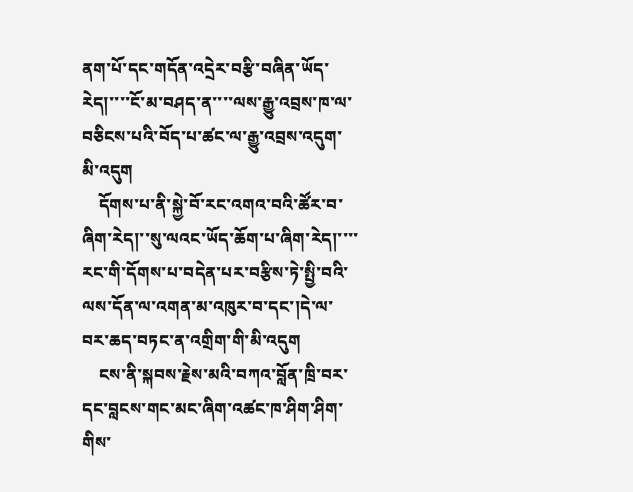ནག་པོ་དང་གདོན་འདྲེར་བརྩི་བཞིན་ཡོད་རེད།་་་་ངོ་མ་བཤད་ན་་་་ལས་རྒྱུ་འབྲས་ཁ་ལ་བཅིངས་པའི་བོད་པ་ཚང་ལ་རྒྱུ་འབྲས་འདུག་མི་འདུག
    དོགས་པ་ནི་སྐྱེ་བོ་རང་འགའ་བའི་ཚོར་བ་ཞིག་རེད།་་སུ་ལའང་ཡོད་ཆོག་པ་ཞིག་རེད།་་་་རང་གི་དོགས་པ་བདེན་པར་བརྩིས་ཏེ་སྤྱི་བའི་ལས་དོན་ལ་འགན་མ་འཁུར་བ་དང་།དེ་ལ་བར་ཆད་བཏང་ན་འགྲིག་གི་མི་འདུག
    ངས་ནི་སྐབས་རྗེས་མའི་བཀའ་བློན་ཁྲི་བར་དང་བླངས་གང་མང་ཞིག་འཚང་ཁ་ཤིག་ཤིག་གིས་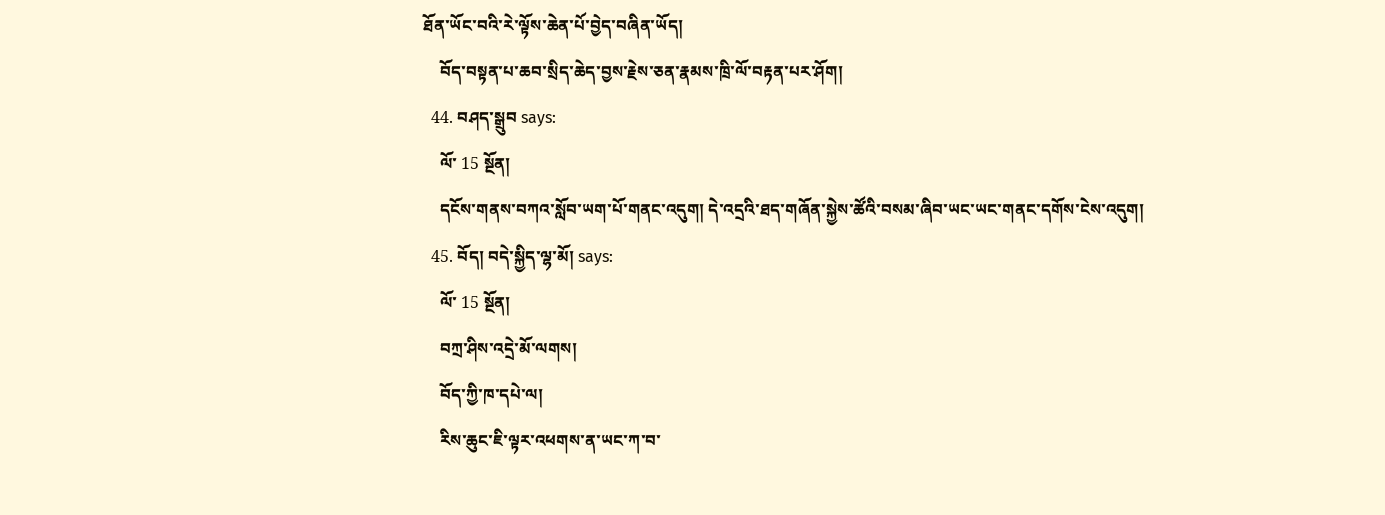ཐོན་ཡོང་བའི་རེ་ལྟོས་ཆེན་པོ་བྱེད་བཞིན་ཡོད།
    བོད་བསྟན་པ་ཆབ་སྲིད་ཆེད་བྱས་རྗེས་ཅན་རྣམས་ཁྲི་ལོ་བརྟན་པར་ཤོག།
  44. བཤད་སྒྲུབ says:
    ལོ་ 15 སྔོན།
    དངོས་གནས་བཀའ་སློབ་ཡག་པོ་གནང་འདུག། དེ་འདྲའི་ཐད་གཞོན་སྐྱེས་ཚོའི་བསམ་ཞིབ་ཡང་ཡང་གནང་དགོས་ངེས་འདུག།
  45. བོད། བདེ་སྐྱིད་ལྷ་མོ། says:
    ལོ་ 15 སྔོན།
    བཀྲ་ཤིས་འདྲེ་མོ་ལགས།
    བོད་ཀྱི་ཁ་དཔེ་ལ།
    རིས་ཆུང་ཇི་ལྟར་འཕགས་ན་ཡང་ཀ་བ་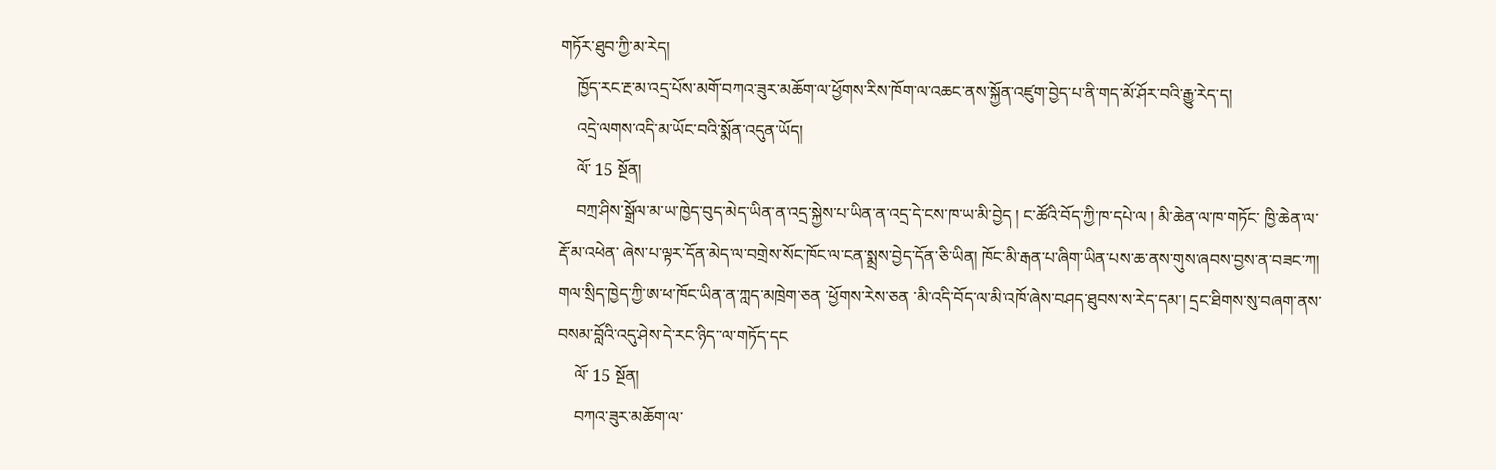གཏོར་ཐུབ་ཀྱི་མ་རེད།
    ཁྱོད་རང་རྔ་མ་འདྲ་པོས་མགོ་བཀའ་ཟུར་མཆོག་ལ་ཕྱོགས་རིས་ཁོག་ལ་འཆང་ནས་སྐྱོན་འཛུག་བྱེད་པ་ནི་གད་མོ་ཤོར་བའི་རྒྱུ་རེད་ད།
    འདྲེ་ལགས་འདི་མ་ཡོང་བའི་སྨོན་འདུན་ཡོད།
    ལོ་ 15 སྔོན།
    བཀྲ་ཤིས་སྒྲོལ་མ་ཡ་ཁྱེད་བུད་མེད་ཡིན་ན་འདྲ་སྐྱེས་པ་ཡིན་ན་འདྲ་དེ་ངས་ཁ་ཡ་མི་བྱེད ། ང་ཚོའི་བོད་ཀྱི་ཁ་དཔེ་ལ ། མི་ཆེན་ལ་ཁ་གཏོང་ ཁྱི་ཆེན་ལ་རྡོ་མ་འཕེན་ ཞེས་པ་ལྟར་དོན་མེད་ལ་བགྲེས་སོང་ཁོང་ལ་ངན་སྨྲས་བྱེད་དོན་ཅི་ཡིན། ཁོང་མི་རྒན་པ་ཞིག་ཡིན་པས་ཆ་ནས་གུས་ཞབས་བྱས་ན་བཟང་ཀ། གལ་སྲིད་ཁྱེད་ཀྱི་ཨ་ཕ་ཁོང་ཡིན་ན་ཀླད་མཁྲེག་ཅན ་ཕྱོགས་རེས་ཅན ་མི་འདི་བོད་ལ་མི་འཁོ་ཞེས་བཤད་ཐུབས་ས་རེད་དམ་། དྲང་ཐིགས་སུ་བཞག་ནས་བསམ་བློའི་འདུ་ཤེས་དེ་རང་ཉིད་་ལ་གཏོད་དང
    ལོ་ 15 སྔོན།
    བཀའ་ཟུར་མཆོག་ལ་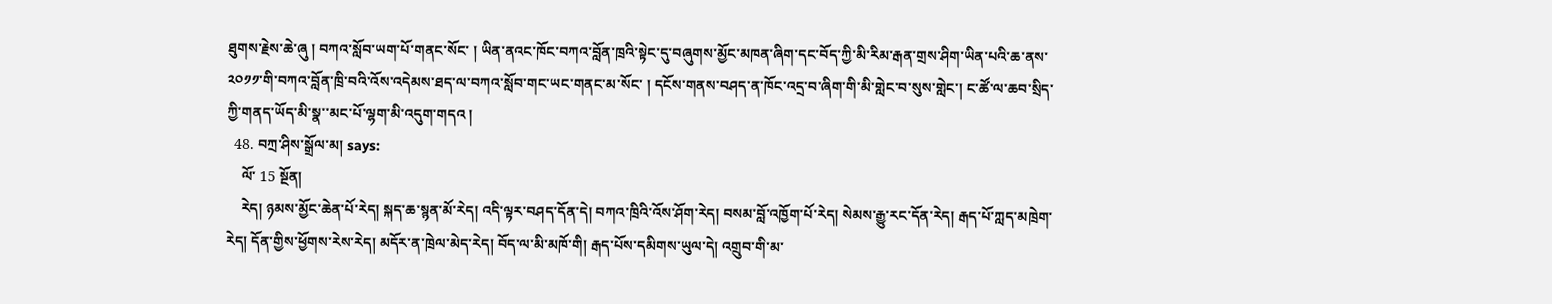ཐུགས་རྗེས་ཆེ་ཞུ ། བཀའ་སློབ་ཡག་པོ་གནང་སོང་ ། ཡིན་ནའང་ཁོང་བཀའ་བློན་ཁྲའི་སྟེང་དུ་བཞུགས་མྱོང་མཁན་ཞིག་དང་བོད་ཀྱི་མི་རིམ་རྒན་གྲས་ཤིག་ཡིན་པའི་ཆ་ནས་༢༠༡༡་གི་བཀའ་བློན་ཁྲི་བའི་འོས་འདེམས་ཐད་ལ་བཀའ་སློབ་གང་ཡང་གནང་མ་སོང་ ། དངོས་གནས་བཤད་ན་ཁོང་འདྲ་བ་ཞིག་གི་མི་གླེང་བ་སུས་གླེང་། ང་ཚོ་ལ་ཆབ་སྲིད་ཀྱི་གནད་ཡོད་མི་སྣ་་མང་པོ་ལྷག་མི་འདུག་གདའ །
  48. བཀྲ་ཤིས་སྒྲོལ་མ། says:
    ལོ་ 15 སྔོན།
    རེད། ཉམས་མྱོང་ཆེན་པོ་རེད། སྐད་ཆ་སྙན་མོ་རེད། འདི་ལྟར་བཤད་དོན་དེ། བཀའ་ཁྲིའི་འོས་ཤོག་རེད། བསམ་བློ་འཁྱོག་པོ་རེད། སེམས་རྒྱུ་རང་དོན་རེད། རྒད་པོ་ཀླད་མཁྲེག་རེད། དོན་གྱིས་ཕྱོགས་རེས་རེད། མདོར་ན་ཁྲེལ་མེད་རེད། བོད་ལ་མི་མཁོ་གི། རྒད་པོས་དམིགས་ཡུལ་དེ། འགྲུབ་གི་མ་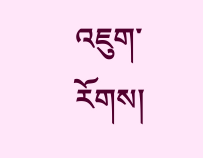འཇུག་རོགས།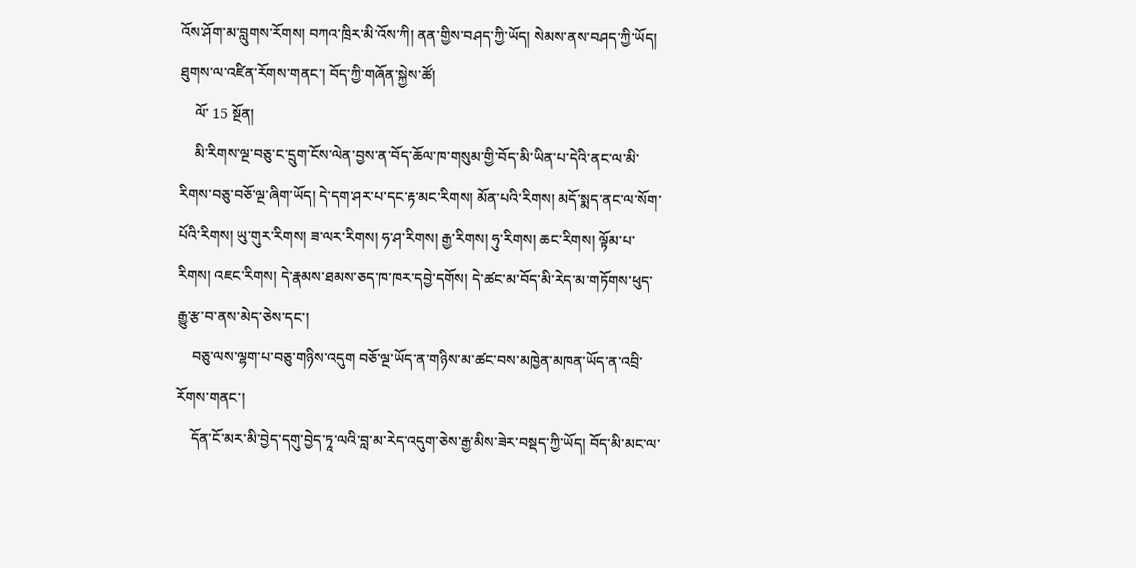འོས་ཤོག་མ་བླུགས་རོགས། བཀའ་ཁྲིར་མི་འོས་ཀི། ནན་གྱིས་བཤད་ཀྱི་ཡོད། སེམས་ནས་བཤད་ཀྱི་ཡོད། ཐུགས་ལ་འཛིན་རོགས་གནང་། བོད་ཀྱི་གཞོན་སྐྱེས་ཚོ།
    ལོ་ 15 སྔོན།
    མི་རིགས་ལྔ་བཅུ་ང་དྲུག་ངོས་ལེན་བྱས་ན་བོད་ཆོལ་ཁ་གསུམ་གྱི་བོད་མི་ཡིན་པ་དེའི་ནང་ལ་མི་རིགས་བཅུ་བཅོ་ལྔ་ཞིག་ཡོད། དེ་དག་ཤར་པ་དང་རྟ་མང་རིགས། མོན་པའི་རིགས། མདོ་སྨད་ནང་ལ་སོག་པོའི་རིགས། ཡུ་གུར་རིགས། ཟ་ལར་རིགས། ཧ་ཤ་རིགས། རྒྱ་རིགས། ཧུ་རིགས། ཆང་རིགས། ལྟོམ་པ་རིགས། འཇང་རིགས། དེ་རྣམས་ཐམས་ཅད་ཁ་ཁར་དབྱེ་དགོས། དེ་ཚང་མ་བོད་མི་རེད་མ་གཏོགས་ཕུད་རྒྱུ་རྩ་བ་ནས་མེད་ཅེས་དང་།
    བཅུ་ལས་ལྷག་པ་བཅུ་གཉིས་འདུག བཅོ་ལྔ་ཡོད་ན་གཉིས་མ་ཚང་བས་མཁྱེན་མཁན་ཡོད་ན་འབྲི་རོགས་གནང་།
    དོན་ངོ་མར་མི་བྱེད་དགུ་བྱེད་ཏཱ་ལའི་བླ་མ་རེད་འདུག་ཅེས་རྒྱ་མིས་ཟེར་བསྡད་ཀྱི་ཡོད། བོད་མི་མང་ལ་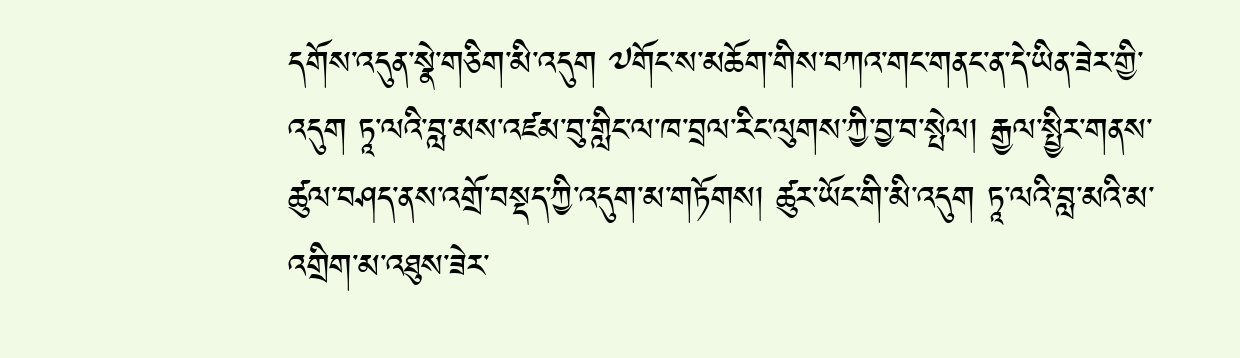དགོས་འདུན་སྣེ་གཅིག་མི་འདུག ༧གོང་ས་མཆོག་གིས་བཀའ་གང་གནང་ན་དེ་ཡིན་ཟེར་གྱི་འདུག ཏཱ་ལའི་བླ་མས་འཛམ་བུ་གླིང་ལ་ཁ་བྲལ་རིང་ལུགས་ཀྱི་བྱ་བ་སྤེལ། རྒྱལ་སྤྱིར་གནས་ཚུལ་བཤད་ནས་འགྲོ་བསྡད་ཀྱི་འདུག་མ་གཏོགས། ཚུར་ཡོང་གི་མི་འདུག ཏཱ་ལའི་བླ་མའི་མ་འགྲིག་མ་འཐུས་ཟེར་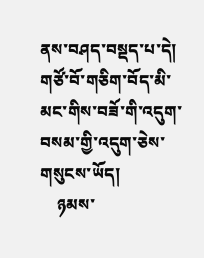ནས་བཤད་བསྡད་པ་དེ། གཙོ་བོ་གཅིག་བོད་མི་མང་གིས་བཟོ་གི་འདུག་བསམ་གྱི་འདུག་ཅེས་གསུངས་ཡོད།
    ཉམས་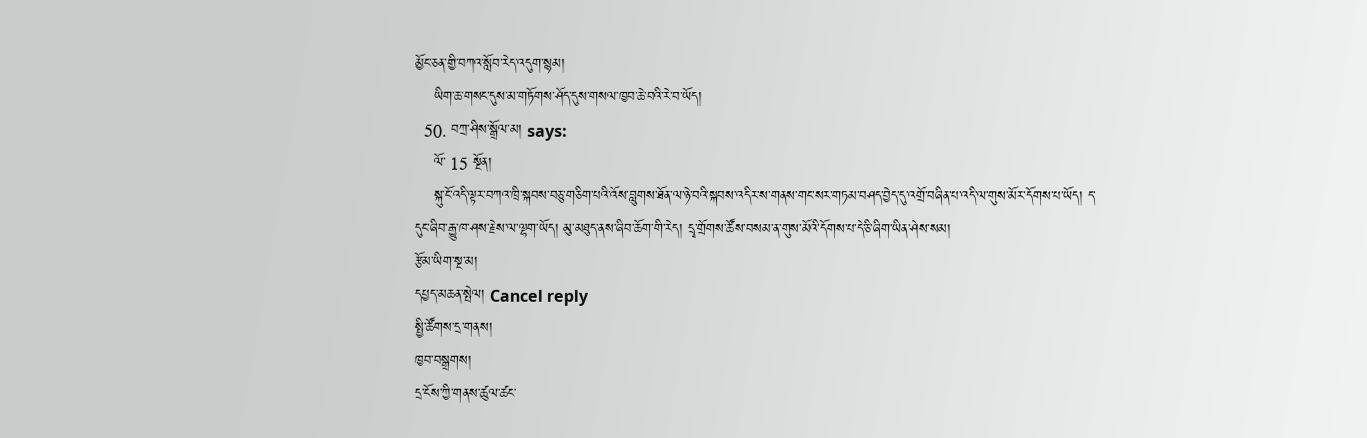མྱོང་ཅན་གྱི་བཀའ་སློབ་རེད་འདུག་སྙམ།
    ཡིག་ཆ་གསང་དུས་མ་གཏོགས་ཤོད་དུས་གསལ་ཁྱབ་ཆེ་བའི་རེ་བ་ཡོད།
  50. བཀྲ་ཤིས་སྒྲོལ་མ། says:
    ལོ་ 15 སྔོན།
    སྐུ་ངོ་འདི་ལྟར་བཀའ་ཁྲི་སྐབས་བཅུ་གཅིག་པའི་འོས་བླུགས་ཐོན་ལ་ཉེ་བའི་སྐབས་འདིར་ས་གནས་གང་སར་གཏམ་བཤད་བྱེད་དུ་འགྲོ་བཞིན་པ་འདི་ལ་གུས་མོར་དོགས་པ་ཡོད། ད་དུང་ཞིབ་རྒྱུ་ཁ་ཤས་རྗེས་ལ་ལྷག་ཡོད། མུ་མཐུད་ནས་ཞིབ་ཆོག་གི་རེད། དྲྭ་གྲོགས་ཚོས་བསམ་ན་གུས་མོའི་དོགས་པ་དེ་ཅི་ཞིག་ཡིན་ཤེས་སམ།
རྩོམ་ཡིག་སྔ་མ།
དཔྱད་མཆན་སྤེལ། Cancel reply
སྤྱི་ཚོགས་དྲ་གནས།
ཁྱབ་བསྒྲགས།
དྲ་ངོས་ཀྱི་གནས་ཚུལ་ཚང་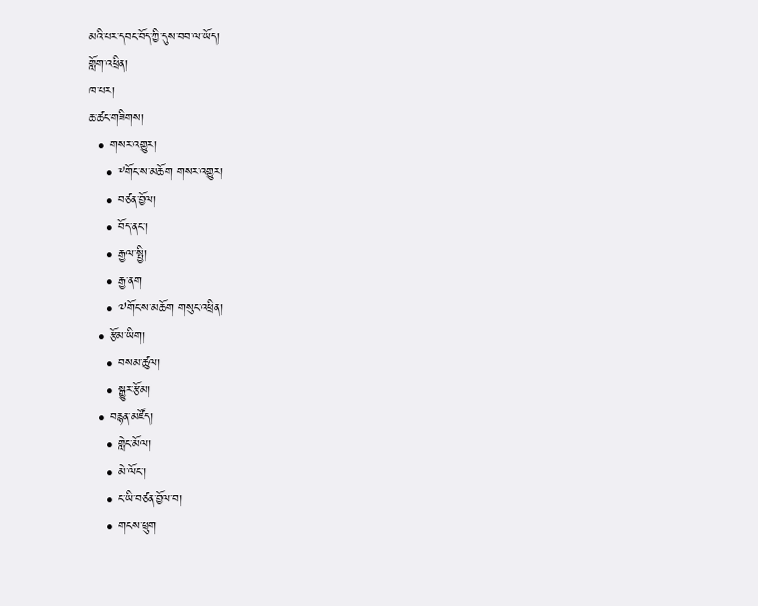མའི་པར་དབང་བོད་ཀྱི་དུས་བབ་ལ་ཡོད།
གློག་འཕྲིན།
ཁ་པར།
ཆ་ཚང་གཟིགས།
  • གསར་འགྱུར།
    • ༸གོང་ས་མཆོག གསར་འགྱུར།
    • བཙན་བྱོལ།
    • བོད་ནང་།
    • རྒྱལ་སྤྱི།
    • རྒྱ་ནག
    • ༧གོང་ས་མཆོག གསུང་འཕྲིན།
  • རྩོམ་ཡིག།
    • བསམ་ཚུལ།
    • སྒྱུར་རྩོམ།
  • བརྙན་མཛོད།
    • གླེང་མོལ།
    • མེ་ལོང་།
    • ང་ཡི་བཙན་བྱོལ་བ།
    • གངས་ཕྲུག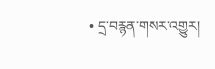• དྲ་བརྙན་གསར་འགྱུར།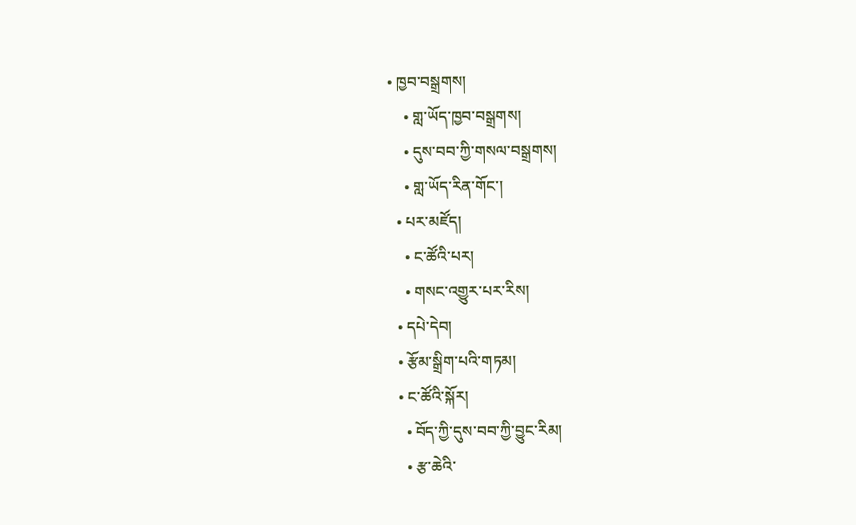• ཁྱབ་བསྒྲགས།
    • གླ་ཡོད་ཁྱབ་བསྒྲགས།
    • དུས་བབ་ཀྱི་གསལ་བསྒྲགས།
    • གླ་ཡོད་རིན་གོང་།
  • པར་མཛོད།
    • ང་ཚོའི་པར།
    • གསང་འགྱུར་པར་རིས།
  • དཔེ་དེབ།
  • རྩོམ་སྒྲིག་པའི་གཏམ།
  • ང་ཚོའི་སྐོར།
    • བོད་ཀྱི་དུས་བབ་ཀྱི་བྱུང་རིམ།
    • རྩ་ཆེའི་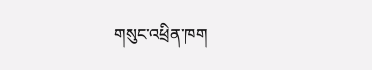གསུང་འཕྲིན་ཁག